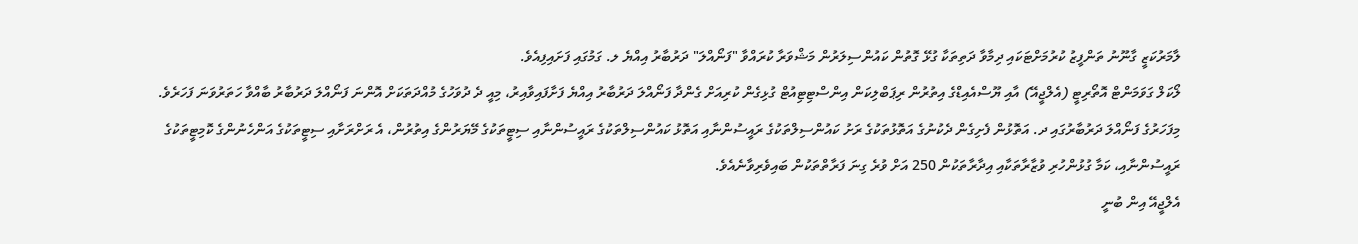ލާމަރުކަޒީ ގާނޫނު ތަންފީޒު ކުރުމަށްޓަކައި ދިމާވާ ދަތިތަކާ ގުޅޭ ގޮތުން ކައުންސިލަރުން މަޝްވަރާ ކުރައްވާ "ފަނޯއްލަ" ދަރުބާރު އިއްޔެ ލ. ގަމުގައި ފަށައިފިއެވެ.
ލޯކަލް ގަވަމަންޓް އޮތޯރިޓީ (އެލްޖީއޭ) އާއި ޔޫސްއެއިޑްގެ އިތުރުން ރިޕަބްލިކަން އިންސްޓިޓިއުޓް ގުޅިގެން ކުރިއަށް ގެންދާ ފަނޯއްލަ ދަރުބާރު އިއްޔެ ފަށާފައިވާއިރު، މިއީ ދެ ދުވަހުގެ މުއްދަތަކަށް އޮންނަ ފަނޯއްލަ ދަރުބާރު ބާއްވާ ހަތަރުވަނަ ފަހަރެވެ.
މިފަހަރުގެ ފަނޯއްލަ ދަރުބާރުގައި ދ. އަތޮޅުން ފެށިގެން ދެކުނުގެ އަތޮޅުތަކުގެ ރަށު ކައުންސިލްތަކުގެ ރައީސުންނާއި އަތޮޅު ކައުންސިލްތަކުގެ ރައީސުންނާއި ސިޓީތަކުގެ މޭޔަރުންގެ އިތުރުން، އެ ރަށްރަށާއި ސިޓީތަކުގެ އަންހެނުންގެ ކޮމިޓީތަކުގެ ރައީސުންނާއި، ކަމާ ގުޅުންހުރި ވުޒާރާތަކާއި އިދާރާތަކުން 250 އަށް ވުރެ ގިނަ ފަރާތްތަކުން ބައިވެރިވާނެއެވެ.
އެލްޖީއޭ އިން ބުނީ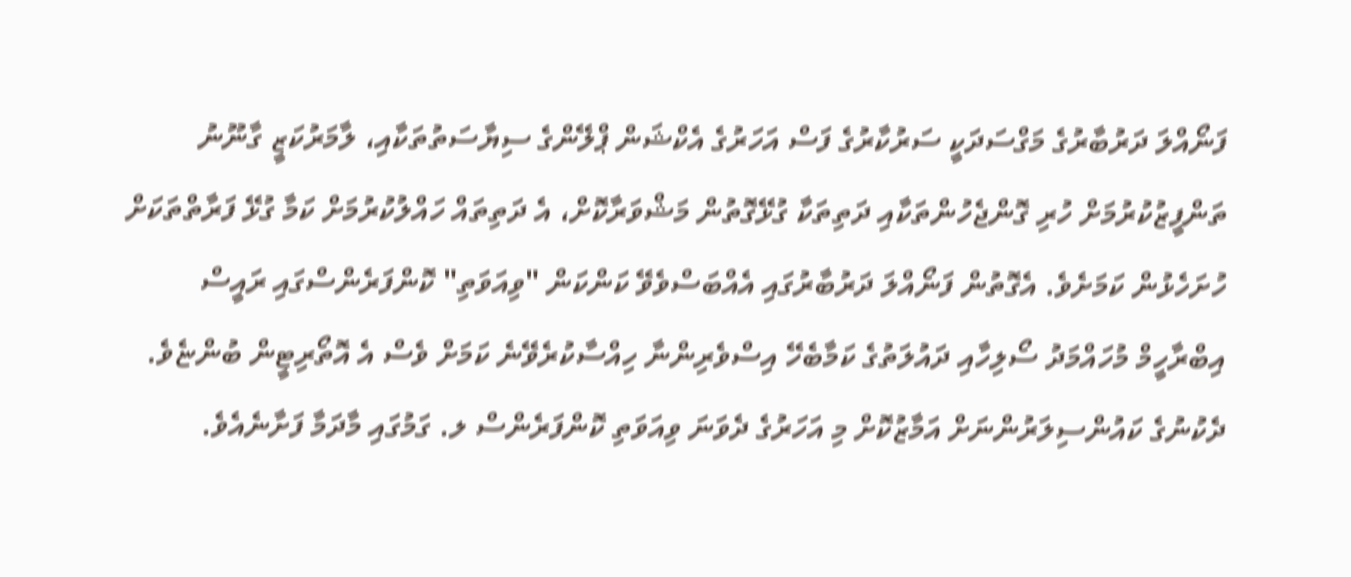ފަނޯއްލަ ދަރުބާރުގެ މަގްސަދަކީ ސަރުކާރުގެ ފަސް އަހަރުގެ އެކްޝަން ޕްލޭންގެ ސިޔާސަތުތަކާއި، ލާމަރުކަޒީ ގާނޫނު ތަންފީޒުކުރުމަށް ހުރި ގޮންޖެހުންތަކާއި ދަތިތަކާ ގުޅޭގޮތުން މަޝްވަރާކޮށް، އެ ދަތިތައް ހައްލުކުރުމަށް ކަމާ ގުޅޭ ފަރާތްތަކަށް ހުށަހެޅުން ކަމަށެވެ. އެގޮތުން ފަނޯއްލަ ދަރުބާރުގައި އެއްބަސްވެވޭ ކަންކަން "ވިއަވަތި" ކޮންފަރެންސްގައި ރައީސް އިބްރާހީމް މުހައްމަދު ސޯލިހާއި ދައުލަތުގެ ކަމާބެހޭ އިސްވެރިންނާ ހިއްސާކުރެވޭނެ ކަމަށް ވެސް އެ އޮތޯރިޓީން ބުންޏެވެ.
ދެކުނުގެ ކައުންސިލަރުންނަށް އަމާޒުކޮށް މި އަހަރުގެ ދެވަނަ ވިއަވަތި ކޮންފަރެންސް ލ. ގަމުގައި މާދަމާ ފަށާނެއެވެ.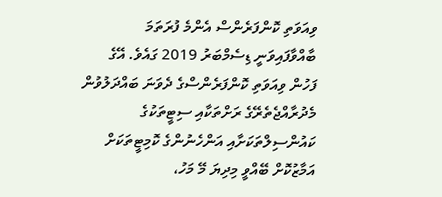ވިއަވަތި ކޮންފަރެންސް އެންމެ ފުރަތަމަ ބާއްވާފައިވަނީ ޑިސެމްބަރު 2019 ގައެވެ. އޭގެ ފަހުން ވިއަވަތި ކޮންފަރެންސްގެ ދެވަނަ ބައްދަލުވުން މެދުރާއްޖެތެރޭގެ ރަށްތަކާއި ސިޓީތަކުގެ ކައުންސިލްތަކަށާއި އަންހެނުންގެ ކޮމިޓީތަކަށް އަމާޒުކޮށް ބޭއްވީ މިދިޔަ މޭ މަހު،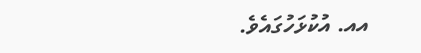އއ. އުކުޅަހުގައެވެ.